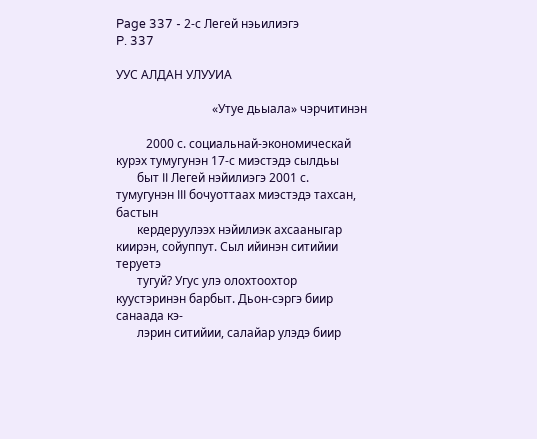Page 337 - 2-с Легей нэьилиэгэ
P. 337

УУС АЛДАН УЛУУИА

                                «Утуе дьыала» чэрчитинэн

          2000 с. социальнай-экономическай курэх тумугунэн 17-с миэстэдэ сылдьы
       быт II Легей нэйилиэгэ 2001 с. тумугунэн III бочуоттаах миэстэдэ тахсан, бастын
       кердеруулээх нэйилиэк ахсааныгар киирэн, сойуппут. Сыл ийинэн ситийии теруетэ
       тугуй? Угус улэ олохтоохтор куустэринэн барбыт. Дьон-сэргэ биир санаада кэ-
       лэрин ситийии, салайар улэдэ биир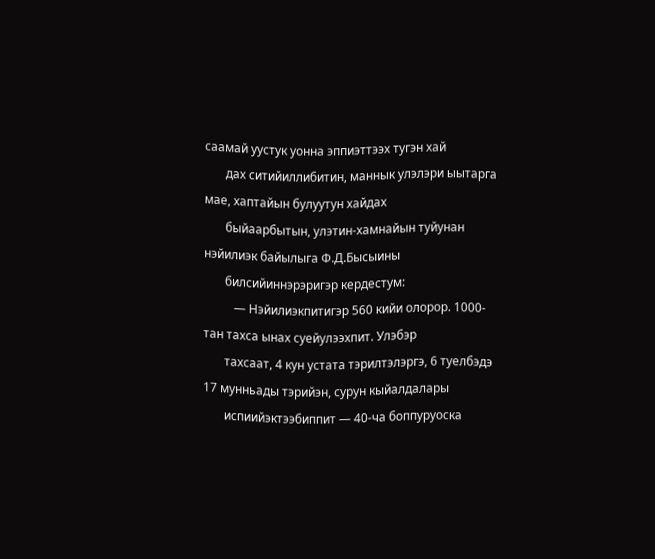саамай уустук уонна эппиэттээх тугэн хай
       дах ситийиллибитин, маннык улэлэри ыытарга мае, хаптайын булуутун хайдах
       быйаарбытын, улэтин-хамнайын туйунан нэйилиэк байылыга Ф.Д.Бысыины
       билсийиннэрэригэр кердестум:
          — Нэйилиэкпитигэр 560 кийи олорор. 1000-тан тахса ынах суейулээхпит. Улэбэр
       тахсаат, 4 кун устата тэрилтэлэргэ, 6 туелбэдэ 17 мунньады тэрийэн, сурун кыйалдалары
       испиийэктээбиппит — 40-ча боппуруоска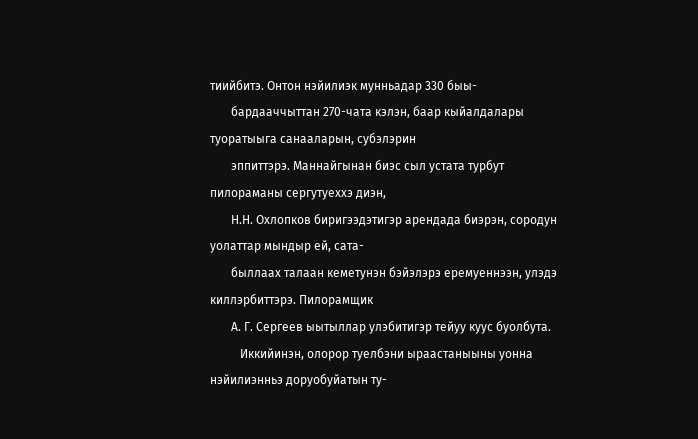тиийбитэ. Онтон нэйилиэк мунньадар 330 быы-
       бардааччыттан 270-чата кэлэн, баар кыйалдалары туоратыыга санааларын, субэлэрин
       эппиттэрэ. Маннайгынан биэс сыл устата турбут пилораманы сергутуеххэ диэн,
       Н.Н. Охлопков биригээдэтигэр арендада биэрэн, сородун уолаттар мындыр ей, сата-
       быллаах талаан кеметунэн бэйэлэрэ еремуеннээн, улэдэ киллэрбиттэрэ. Пилорамщик
       А. Г. Сергеев ыытыллар улэбитигэр тейуу куус буолбута.
          Иккийинэн, олорор туелбэни ыраастаныыны уонна нэйилиэнньэ доруобуйатын ту-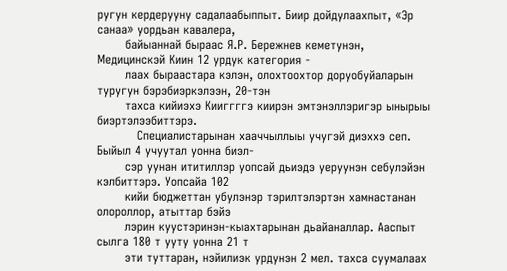ругун кердерууну садалаабыппыт. Биир дойдулаахпыт, «Эр санаа» уордьан кавалера,
       байыаннай быраас Я.Р. Бережнев кеметунэн, Медицинскэй Киин 12 урдук категория -
       лаах быраастара кэлэн, олохтоохтор доруобуйаларын туругун бэрэбиэркэлээн, 20-тэн
       тахса кийиэхэ Кииггггэ киирэн эмтэнэллэригэр ынырыы биэртэлээбиттэрэ.
          Специалистарынан хааччыллыы учугэй диэххэ сеп. Быйыл 4 учуутал уонна биэл-
       сэр уунан ититиллэр уопсай дьиэдэ уеруунэн себулэйэн кэлбиттэрэ. Уопсайа 102
       кийи бюджеттан убулэнэр тэрилтэлэртэн хамнастанан олороллор, атыттар бэйэ
       лэрин куустэринэн-кыахтарынан дьайаналлар. Ааспыт сылга 180 т ууту уонна 21 т
       эти туттаран, нэйилиэк урдунэн 2 мел. тахса суумалаах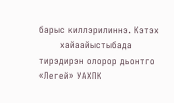барыс киллэрилиннэ. Кэтэх
       хайаайыстыбада тирэдирэн олорор дьонтго «Легей» УАХПК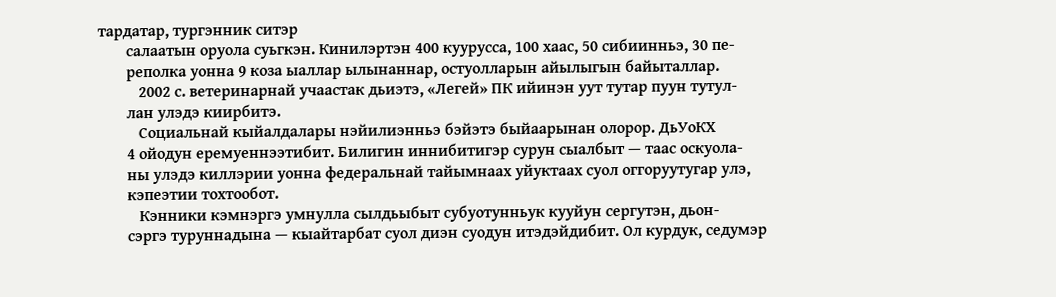тардатар, тургэнник ситэр
       салаатын оруола суьгкэн. Кинилэртэн 400 куурусса, 100 хаас, 50 сибиинньэ, 30 пе-
       реполка уонна 9 коза ыаллар ылынаннар, остуолларын айылыгын байыталлар.
          2002 с. ветеринарнай учаастак дьиэтэ, «Легей» ПК ийинэн уут тутар пуун тутул-
       лан улэдэ киирбитэ.
          Социальнай кыйалдалары нэйилиэнньэ бэйэтэ быйаарынан олорор. ДьУоКХ
       4 ойодун еремуеннээтибит. Билигин иннибитигэр сурун сыалбыт — таас оскуола-
       ны улэдэ киллэрии уонна федеральнай тайымнаах уйуктаах суол оггоруутугар улэ,
       кэпеэтии тохтообот.
          Кэнники кэмнэргэ умнулла сылдьыбыт субуотунньук кууйун сергутэн, дьон-
       сэргэ туруннадына — кыайтарбат суол диэн суодун итэдэйдибит. Ол курдук, седумэр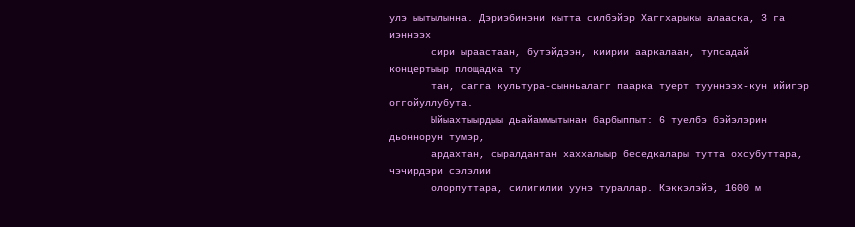улэ ыытылынна. Дэриэбинэни кытта силбэйэр Хаггхарыкы алааска, 3 га иэннээх
       сири ыраастаан, бутэйдээн, киирии ааркалаан, тупсадай концертыыр площадка ту
       тан, сагга культура-сынньалагг паарка туерт тууннээх-кун ийигэр оггойуллубута.
       Ыйыахтыырдыы дьайаммытынан барбыппыт: 6 туелбэ бэйэлэрин дьоннорун тумэр,
       ардахтан, сыралдантан хаххалыыр беседкалары тутта охсубуттара, чэчирдэри сэлэлии
       олорпуттара, силигилии уунэ тураллар. Кэккэлэйэ, 1600 м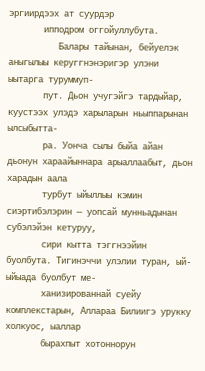эргиирдээх ат суурдэр
       ипподром оггойуллубута.
          Балары тайынан, бейуелэк аныгылыы керуггнэнэригэр улэни ыытарга туруммуп-
       пут. Дьон учугэйгэ тардыйар, куустээх улэдэ харыларын ньыппарынан ылсыбытта-
       ра. Уонча сылы быйа айан дьонун хараайыннара арыаллаабыт, дьон харадын аала
       турбут ыйыллыы кэмин сиэртибэлэрин — уопсай мунньадынан субэлэйэн кетуруу,
       сири кытта тэггнээйин буолбута. Тигинэччи улэлии туран, ый-ыйыада буолбут ме-
       ханизированнай суейу комплекстарын, Аллараа Билиигэ урукку холкуос, ыаллар
       бырахпыт хотоннорун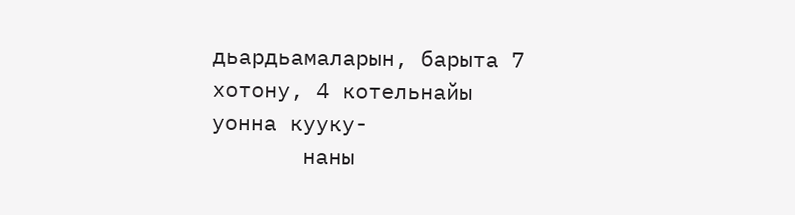дьардьамаларын, барыта 7 хотону, 4 котельнайы уонна кууку-
       наны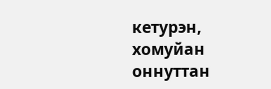кетурэн, хомуйан оннуттан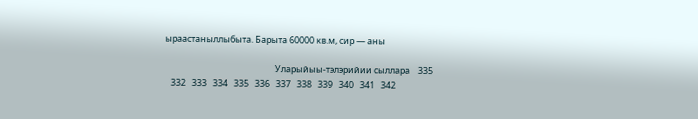ыраастаныллыбыта. Барыта 60000 кв.м, сир — аны

                                                       Уларыйыы-тэлэрийии сыллара    335
   332   333   334   335   336   337   338   339   340   341   342